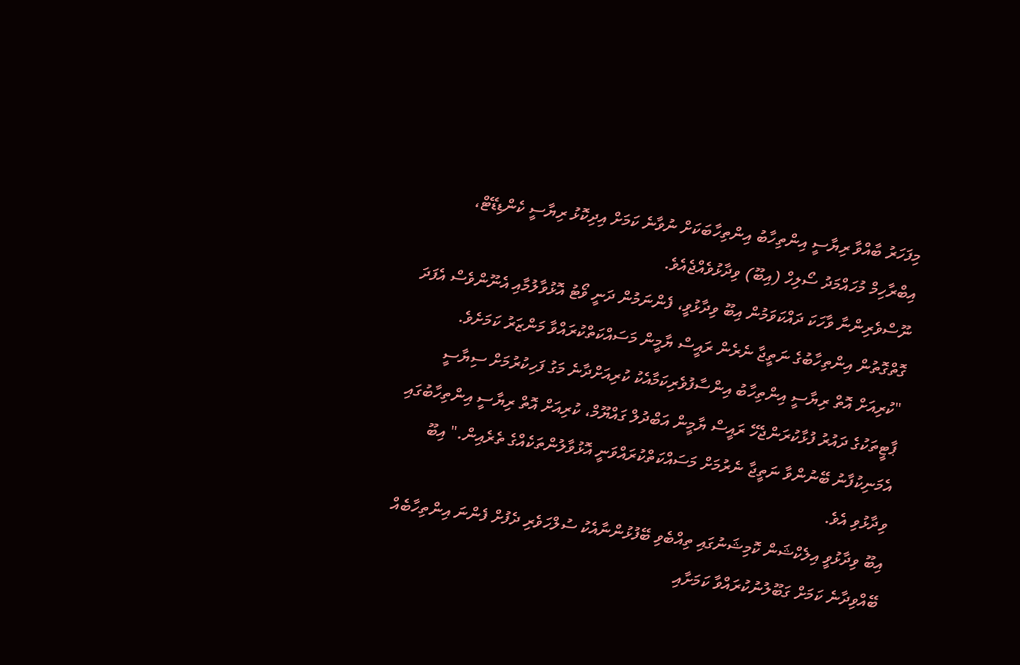މިފަހަރު ބާއްވާ ރިޔާސީ އިންތިހާބު އިންތިހާބަކަށް ނުވާނެ ކަމަށް އިދިކޮޅު ރިޔާސީ ކެންޑިޑޭޓް، އިބްރާހިމް މުހައްމަދު ސޯލިހް (އިބޫ) ވިދާޅުވެއްޖެއެވެ.
ނޫސްވެރިންނާ ވާހަކަ ދައްކަވަމުން އިބޫ ވިދާޅުވީ، ފެންނަމުން ދަނީ ވޯޓު އޮޅުވާލުމާއި އެނޫންވެސް އެފަދަ ގޮތްގޮތުން އިންތިހާބުގެ ނަތީޖާ ނެރެން ރައީސް ޔާމީން މަސައްކަތްކުރައްވާ މަންޒަރު ކަމަށެވެ.
"ކުރިއަށް އޮތް ރިޔާސީ އިންތިހާބު އިންސާފުވެރިކަމާއެކު ކުރިއަށްދާނެ މަގު ފަހިކުރުމަށް ސިޔާސީ ޕާޓީތަކުގެ ދައުރު ފުޅާކުރަންޖެހޭ ރައީސް ޔާމީން އަބްދުލް ގައްޔޫމް، ކުރިއަށް އޮތް ރިޔާސީ އިންތިހާބުގައި އެމަނިކުފާނު ބޭނުންވާ ނަތީޖާ ނެރުމަށް މަސައްކަތްކުރައްވަނީ އޮޅުވާލުންތަކެއްގެ ތެރެއިން." އިބޫ ވިދާޅުވި އެވެ.
އިބޫ ވިދާޅުވީ އިލެކްޝަން ކޮމިޝަނުގައި ތިއްބެވި ބޭފުޅުންނާއެކު ސުލްހަވެރި ދެފުށް ފެންނަ އިންތިހާބެއް ބޭއްވިދާނެ ކަމަށް ގަބޫލުނުކުރައްވާ ކަމަށާއި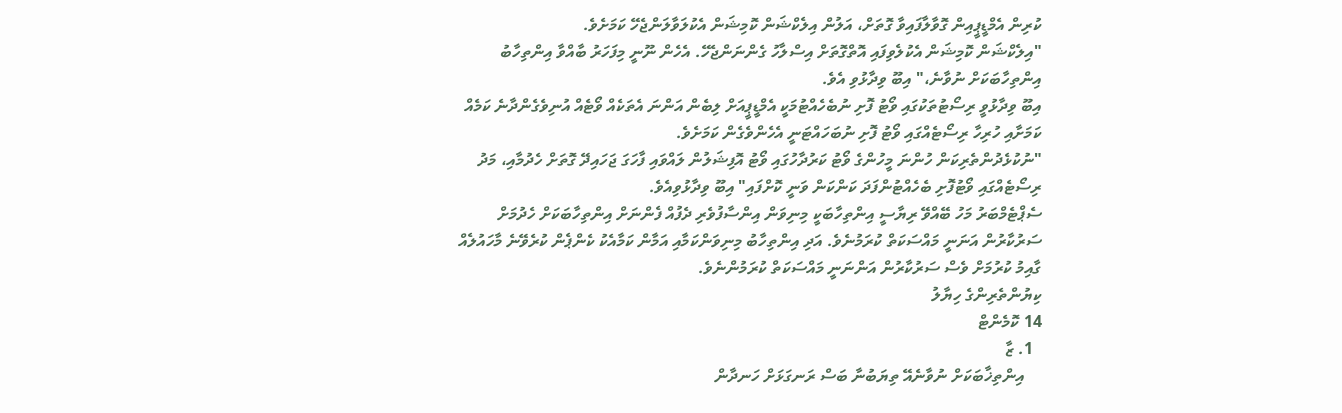ކުރިން އެމްޑީޕީއިން ގޮވާލާފައިވާ ގޮތަށް، އަލުން އިލެކްޝަން ކޮމިޝަން އެކުލަވާލަންޖެހޭ ކަމަށެވެ.
"އިލެކްޝަން ކޮމިޝަން އެކުލެވިފައި އޮތްގޮތަށް އިސްލާހު ގެންނަންޖެހޭ. އެހެން ނޫނީ މިފަހަރު ބާއްވާ އިންތިހާބު އިންތިހާބަކަށް ނުވާނެ،" އިބޫ ވިދާޅުވި އެވެ.
އިބޫ ވިދާޅުވީ ރިސޯޓުތަކުގައި ވޯޓު ފޮށި ނުބެހެއްޓުމަކީ އެމްޑީޕީއަށް ލިބެން އަންނަ އެތަކެއް ވޯޓެއް އުނިވެގެންދާނެ ކަމެއް ކަމަށާއި ހުރިހާ ރިސޯޓެއްގައި ވޯޓު ފޮށި ނުބަހައްޓަނީ އެހެންވެގެން ކަމަށެވެ.
"ނުކުޅެދުންތެރިކަން ހުންނަ މީހުންގެ ވޯޓު ކަރުދާހުގައި ވޯޓު އޮފިޝަލުން ލައްވައި ފާހަގަ ޖަހައިދޭ ގޮތަށް ހެދުމާއި، މަދު ރިސޯޓެއްގައި ވޯޓުފޮށި ބެހެއްޓުންފަދަ ކަންކަން ވަނީ ކޮށްފައި" އިބޫ ވިދާޅުވިއެވެ.
ސެޕްޓެމްބަރު މަހު ބޭއްވޭ ރިޔާސީ އިންތިހާބަކީ މިނިވަން އިންސާފުވެރި ދެފުއް ފެންނަށް އިންތިހާބަކަށް ހެދުމަށް ސަރުކާރުން އަނަނީ މައްސަކަތް ކުރަމުނެވެ. އަދި އިންތިހާބު މިނިވަންކަމާއި އަމާން ކަމާއެކު ކެންޕެން ކުރެވޭނެ މާހައުލެއް ގާއިމު ކުރުމަށް ވެސް ސަރުކާރުން އަންނަނީ މައްސަކަތް ކުރަމުންނެވެ.
ކިޔުންތެރިންގެ ހިޔާލު
14 ކޮމެންޓް
  1. ޒާ
    އިންތިޚާބަކަށް ނުވާނެއޭ ތިޔަބުނާ ބަސް ރަނގަޅަށް ހަނދާން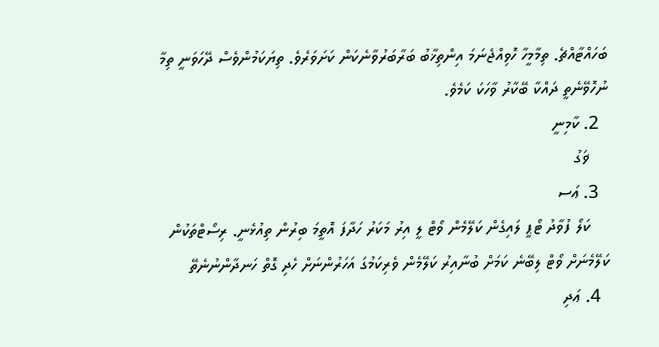ބަހައްޓާއްޗެ. ތިމާމީހާ ހޮވިއްޖެނަމަ އިންތިޚާބު ބަރާބަރުވާނެކަން ކަށަވަރެވެ. ތިޔަކަމުންވެސް ދޭހަވަނީ ތިމާ ނުހޮވޭނެތީ ދައްކާ ބޭކާރު ވާހަކަ ކަމެވެ.
  2. ކާމިނީ
    ޥަގު
  3. ޢަސ
    ކަލޯ ފުވާދު ޓޯޕީ ލައިގެން ކަލޭމެން ވޯޓް ލީ އިރު މަކަރު ހަދާފަ އޮތީމަ ބިރުން ތިއުޅެނީ. ރިސޯޓްތަކުން ކަލޭމެނަށް ވޯޓް ލިބޭނެ ކަމަށް ބުނާއިރު ކަލޭމެން ވެރިކަމުގަ އަހަރުންނަށް ހެދި ގޮތް ހަނދާންނުނެތޭ
  4. ޢަދި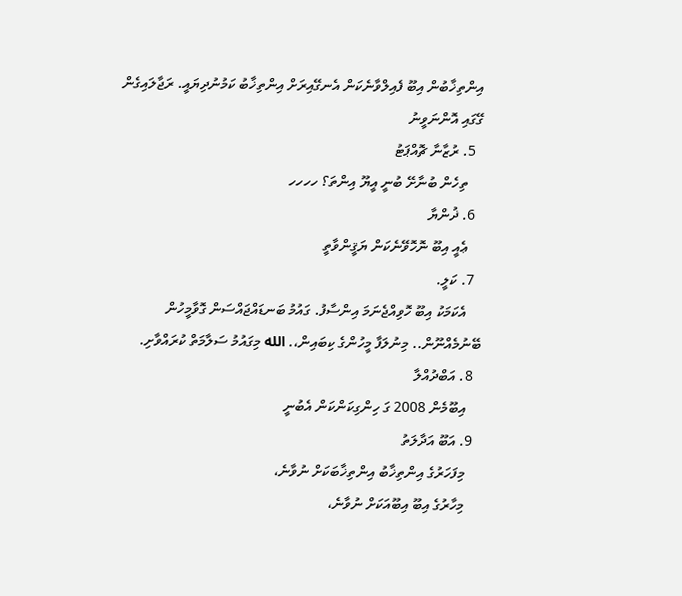އިންތިޚާބުން އިބޫ ފެއިލްވާނެކަން އެނގޭއިރަށް އިންތިޚާބު ކަމުނުދިޔައީ. ރަޖާލައިގެން ގޭގައި އޮންނަވީނު
  5. ރުޒާނާ ޗޮއްޕަޓު
    ތިހެން ބުނާށޭ ބުނީ އީޔޫ އިންތަ؟ ހހހހ
  6. ޛުންޔާ
    ޢެއީ އިބޫ ނޮހޮވޭނެކަން ޔަޤީންވާތީ
  7. ކަލީ.
    އެކަމަކު އިބޫ ހޮވިއްޖެނަމަ އިންސާފު. ގައުމު ބަނޑައްޖައްސަން ގޮވާމީހުން ބޭނުމެއްނޫން.. މިނުލަފާ މީހުންގެ ކިބައިން،. الله މިގައުމު ސަލާމަތް ކުރައްވާށި.
  8. އަބްދުއްލާ
    އިބޫމެން 2008 ގަ ހިންގިކަންކަން އެބުނީ
  9. އަބޫ އަދާލަތު
    މިފަހަރުގެ އިންތިޚާބު އިންތިޚާބަކަށް ނުވާނެ،
    މިހާރުގެ އިބޫ އިބޫއަކަށް ނުވާނެ،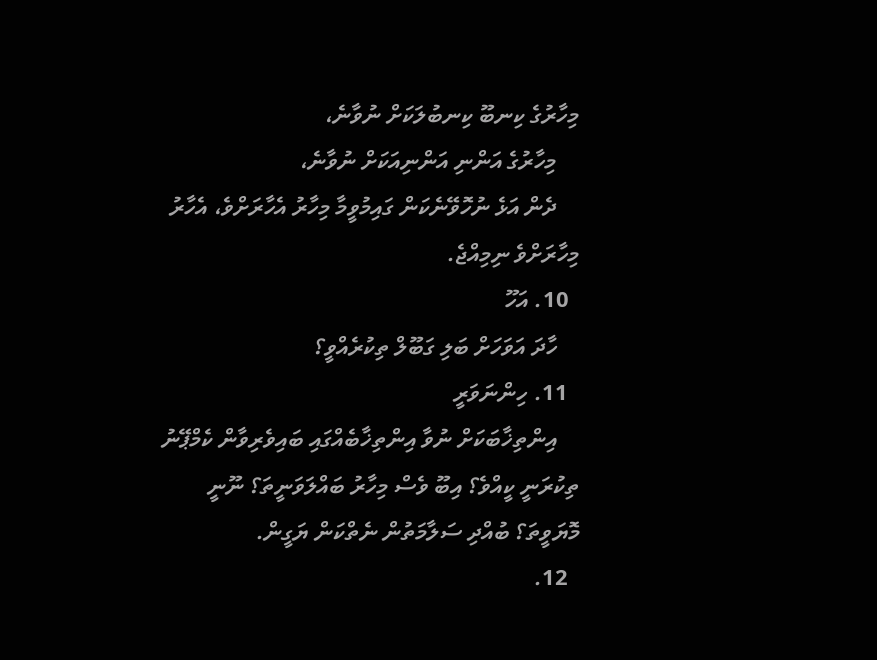މިހާރުގެ ކިނބޫ ކިނބުލަކަށް ނުވާނެ،
    މިހާރުގެ އަންނި އަންނިއަކަށް ނުވާނެ،
    ދެން އަޅެ ނުހޮވޭނެކަން ގައިމުވީމާ މިހާރު އެހާރަށްވެ، އެހާރު މިހާރަށްވެ ނިމިއްޖެ.
  10. އަހޫ
    ހާދަ އަވަހަށް ބަލި ގަބޫލް ތިކުރެއްވީ؟
  11. ހިންނަވަރީ
    އިންތިޚާބަކަށް ނުވާ އިންތިޚާބެއްގައި ބައިވެރިވާން ކެމްޕޭނު ތިކުރަނީ ކީއްވެ؟ އިބޫ ވެސް މިހާރު ބައްލަވަނީތަ؟ ނޫނީ މޮޔަވީތަ؟ ބުއްދި ސަލާމަތުން ނެތްކަން ޔަގީން.
  12.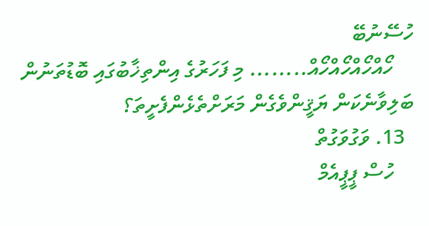ހުސޭނުބޭ
    ހޯއްހޯއްހޯއްހޯއް........ މި ފަހަރުގެ އިންތިޚާބުގައި ބޮޑުތަނުން ބަލިވާނެކަން ޔަޤީންވެގެން މަރަށްތެޅެންފެށީތަ؟
  13. ވަގުވަގުތް
    ހުސް ޕީޕީއެމް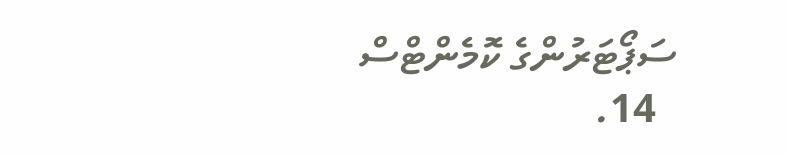ސަޕޯޓަރުންގެ ކޮމެންޓްސް
  14.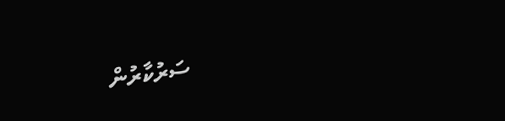ސަރުކާރުން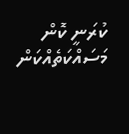ކުރަނީ ކޮން މަސައްކަތެއްކަން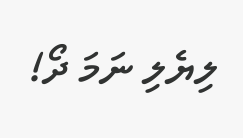ލިޔެލި ނަމަ ދޯ!